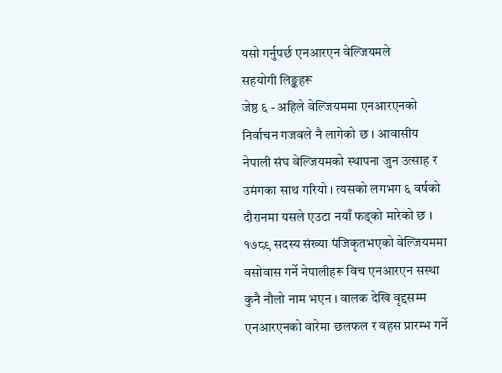यसो गर्नुपर्छ एनआरएन वेल्जियमले
सहयोगी लिङ्कहरू
जेष्ठ ६ - अहिले वेल्जियममा एनआरएनको निर्वाचन गजवले नै लागेको छ । आवासीय नेपाली संघ वेल्जियमको स्थापना जुन उत्साह र उमंगका साथ गरियो । त्यसको लगभग ६ वर्षको दौरानमा यसले एउटा नयाँ फड्को मारेको छ । १७८९ सदस्य संख्या पंजिकृतभएको वेल्जियममा वसोवास गर्ने नेपालीहरू विच एनआरएन सस्था कुनै नौलो नाम भएन । वालक देखि वृद्दसम्म एनआरएनको वारेमा छलफल र वहस प्रारम्भ गर्ने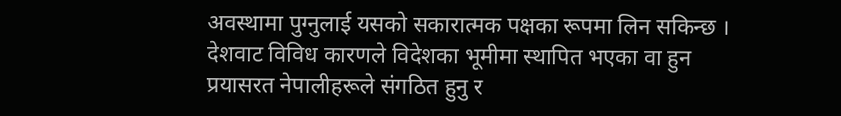अवस्थामा पुग्नुलाई यसको सकारात्मक पक्षका रूपमा लिन सकिन्छ ।
देशवाट विविध कारणले विदेशका भूमीमा स्थापित भएका वा हुन प्रयासरत नेपालीहरूले संगठित हुनु र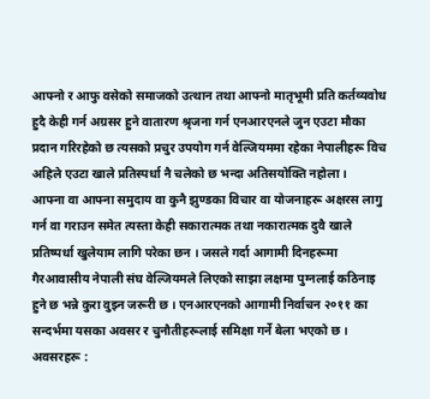आफ्नो र आफु वसेको समाजको उत्थान तथा आफ्नो मातृभूमी प्रति कर्तव्यवोध हुदै केही गर्न अग्रसर हुने वातारण श्रृजना गर्न एनआरएनले जुन एउटा मौका प्रदान गरिरहेको छ त्यसको प्रचुर उपयोग गर्न वेल्जियममा रहेका नेपालीहरू विच अहिले एउटा खाले प्रतिस्पर्धा नै चलेको छ भन्दा अतिसयोक्ति नहोला ।
आफ्ना वा आफ्ना समुदाय वा कुनै झुण्डका विचार वा योजनाहरू अक्षरस लागु गर्न वा गराउन समेत त्यस्ता केही सकारात्मक तथा नकारात्मक दुवै खाले प्रतिष्पर्धा खुलेयाम लागि परेका छन । जसले गर्दा आगामी दिनहरूमा गैरआवासीय नेपाली संघ वेल्जियमले लिएको साझा लक्षमा पुग्नलाई कठिनाइ हुने छ भन्ने कुरा वुझ्न जरूरी छ । एनआरएनको आगामी निर्वाचन २०११ का सन्दर्भमा यसका अवसर र चुनौतीहरूलाई समिक्षा गर्ने बेला भएको छ ।
अवसरहरू :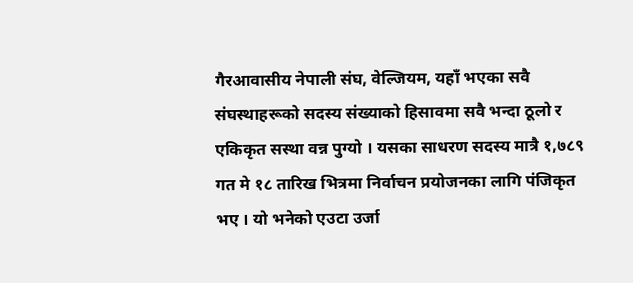गैरआवासीय नेपाली संघ, वेल्जियम, यहाँ भएका सवै संघस्थाहरूको सदस्य संख्याको हिसावमा सवै भन्दा ठूलो र एकिकृत सस्था वन्न पुग्यो । यसका साधरण सदस्य मात्रै १,७८९ गत मे १८ तारिख भित्रमा निर्वाचन प्रयोजनका लागि पंजिकृत भए । यो भनेको एउटा उर्जा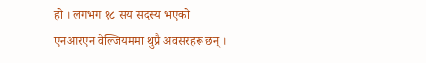हो । लगभग १८ सय सदस्य भएको एनआरएन वेल्जियममा थुप्रै अवसरहरू छन् ।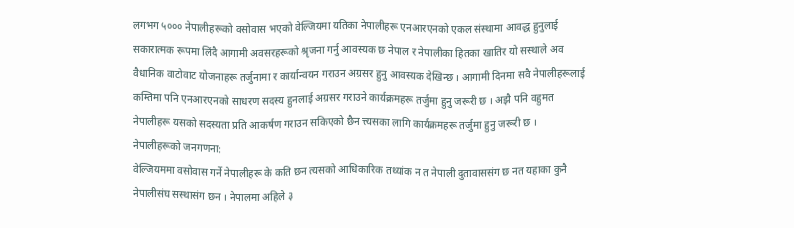लगभग ५००० नेपालीहरूको वसोवास भएको वेल्जियमा यतिका नेपालीहरू एनआरएनको एकल संस्थामा आवद्ध हुनुलाई सकारात्मक रूपमा लिंदै आगामी अवसरहरूको श्रृजना गर्नु आवस्यक छ नेपाल र नेपालीका हितका खातिर यो सस्थाले अव वैधानिक वाटोवाट योजनाहरू तर्जुनामा र कार्यान्वयन गराउन अग्रसर हुनु आवस्यक देखिन्छ । आगामी दिनमा सवै नेपालीहरूलाई कम्तिमा पनि एनआरएनको साधरण सदस्य हुनलाई अग्रसर गराउने कार्यक्रमहरू तर्जुमा हुनु जरूरी छ । अझै पनि वहुमत नेपालीहरू यसको सदस्यता प्रति आकर्षण गराउन सकिएको छैन त्त्यसका लागि कार्यक्रमहरू तर्जुमा हुनु जरूरी छ ।
नेपालीहरूको जनगणना:
वेल्जियममा वसोवास गर्ने नेपालीहरू के कति छन त्यसको आधिकारिक तथ्यांक न त नेपाली दुतावाससंग छ नत यहाका कुनै नेपालीसंघ सस्थासंग छन । नेपालमा अहिले ३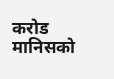करोड मानिसको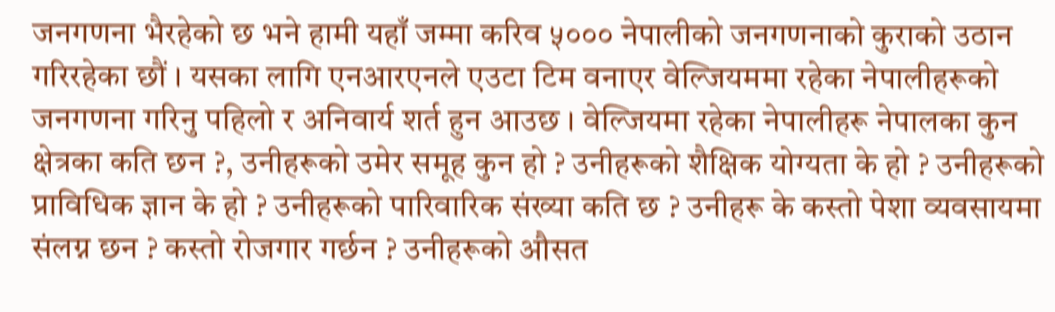जनगणना भैरहेको छ भने हामी यहाँ जम्मा करिव ५००० नेपालीको जनगणनाको कुराको उठान गरिरहेका छौं । यसका लागि एनआरएनले एउटा टिम वनाएर वेल्जियममा रहेका नेपालीहरूको जनगणना गरिनु पहिलो र अनिवार्य शर्त हुन आउछ । वेल्जियमा रहेका नेपालीहरू नेपालका कुन क्षेत्रका कति छन ?, उनीहरूको उमेर समूह कुन हो ? उनीहरूको शैक्षिक योग्यता के हो ? उनीहरूको प्राविधिक ज्ञान के हो ? उनीहरूको पारिवारिक संख्या कति छ ? उनीहरू के कस्तो पेशा व्यवसायमा संलग्न छन ? कस्तो रोजगार गर्छन ? उनीहरूको औसत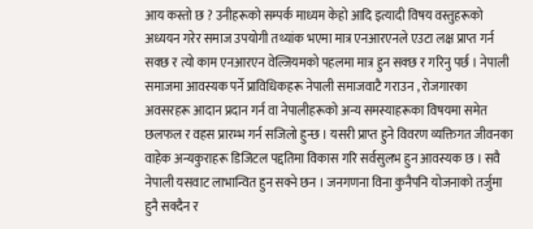आय कस्तो छ ? उनीहरूको सम्पर्क माध्यम केहो आदि इत्यादी विषय वस्तुहरूको अध्ययन गरेर समाज उपयोगी तथ्यांक भएमा मात्र एनआरएनले एउटा लक्ष प्राप्त गर्न सक्छ र त्यो काम एनआरएन वेल्जियमको पहलमा मात्र हुन सक्छ र गरिनु पर्छ । नेपाली समाजमा आवस्यक पर्ने प्राविधिकहरू नेपाली समाजवाटै गराउन , रोजगारका अवसरहरू आदान प्रदान गर्न वा नेपालीहरूको अन्य समस्याहरूका विषयमा समेत छलफल र वहस प्रारम्भ गर्न सजिलो हुन्छ । यसरी प्राप्त हुने विवरण व्यक्तिगत जीवनका वाहेक अन्यकुराहरू डिजिटल पद्दतिमा विकास गरि सर्वसुलभ हुन आवस्यक छ । सवै नेपाली यसवाट लाभान्वित हुन सक्ने छन । जनगणना विना कुनैपनि योजनाको तर्जुमा हुनै सक्दैन र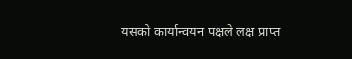यसको कार्यान्वयन पक्षले लक्ष प्राप्त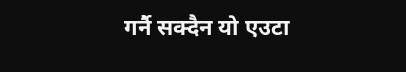गर्नै सक्दैन यो एउटा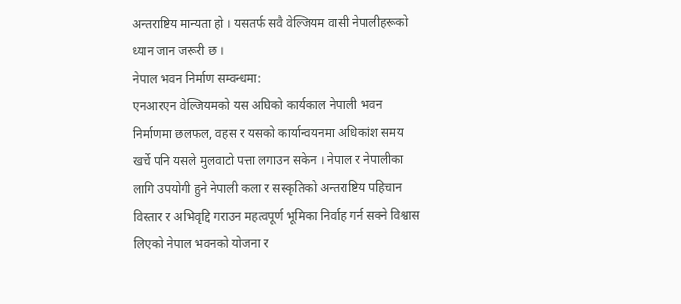अन्तराष्टिय मान्यता हो । यसतर्फ सवै वेल्जियम वासी नेपालीहरूको ध्यान जान जरूरी छ ।
नेपाल भवन निर्माण सम्वन्धमा:
एनआरएन वेल्जियमको यस अघिको कार्यकाल नेपाली भवन निर्माणमा छलफल, वहस र यसको कार्यान्वयनमा अधिकांश समय खर्चे पनि यसले मुलवाटो पत्ता लगाउन सकेन । नेपाल र नेपालीका लागि उपयोगी हुने नेपाली कला र सस्कृतिको अन्तराष्टिय पहिचान विस्तार र अभिवृद्दि गराउन महत्वपूर्ण भूमिका निर्वाह गर्न सक्ने विश्वास लिएको नेपाल भवनको योजना र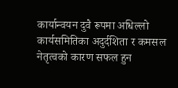कार्यान्वयन दुवै रूपमा अधिल्लो कार्यसमितिका अदुर्दशिता र कमसल नेतृत्वको कारण सफल हुन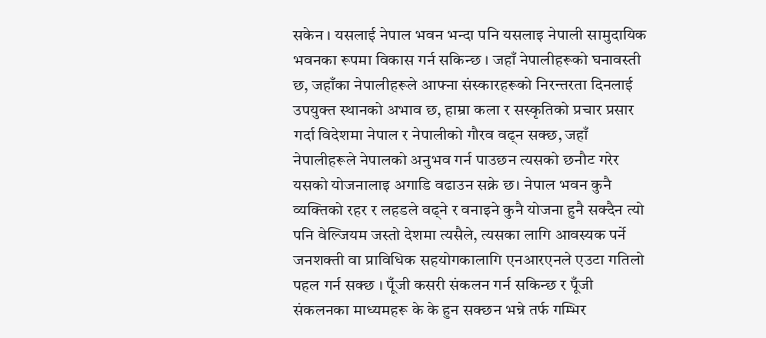सकेन । यसलाई नेपाल भवन भन्दा पनि यसलाइ नेपाली सामुदायिक भवनका रूपमा विकास गर्न सकिन्छ । जहाँ नेपालीहरूको घनावस्ती छ, जहाँका नेपालीहरूले आफ्ना संस्कारहरूको निरन्तरता दिनलाई उपयुक्त स्थानको अभाव छ, हाम्रा कला र सस्कृतिको प्रचार प्रसार गर्दा विदेशमा नेपाल र नेपालीको गौरव वढ्न सक्छ, जहाँ नेपालीहरूले नेपालको अनुभव गर्न पाउछन त्यसको छनौट गरेर यसको योजनालाइ अगाडि वढाउन सक्ने छ। नेपाल भवन कुनै व्यक्तिको रहर र लहडले वढ्ने र वनाइने कुनै योजना हुनै सक्दैन त्यो पनि वेल्जियम जस्तो देशमा त्यसैले, त्यसका लागि आवस्यक पर्ने जनशक्ती वा प्राविधिक सहयोगकालागि एनआरएनले एउटा गतिलो पहल गर्न सक्छ । पूँजी कसरी संकलन गर्न सकिन्छ र पूँजी संकलनका माध्यमहरू के के हुन सक्छन भन्ने तर्फ गम्भिर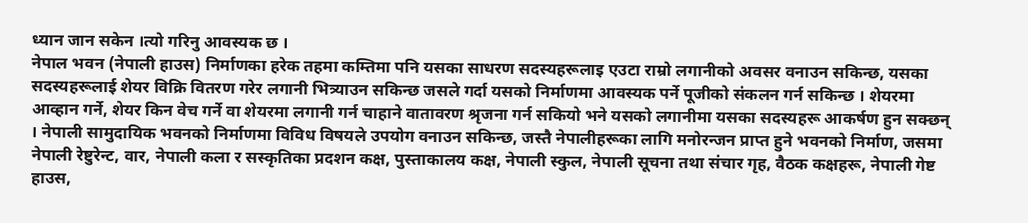ध्यान जान सकेन ।त्यो गरिनु आवस्यक छ ।
नेपाल भवन (नेपाली हाउस) निर्माणका हरेक तहमा कम्तिमा पनि यसका साधरण सदस्यहरूलाइ एउटा राम्रो लगानीको अवसर वनाउन सकिन्छ, यसका सदस्यहरूलाई शेयर विक्रि वितरण गरेर लगानी भित्र्याउन सकिन्छ जसले गर्दा यसको निर्माणमा आवस्यक पर्ने पूजीको संकलन गर्न सकिन्छ । शेयरमा आव्हान गर्ने, शेयर किन वेच गर्ने वा शेयरमा लगानी गर्न चाहाने वातावरण श्रृजना गर्न सकियो भने यसको लगानीमा यसका सदस्यहरू आकर्षण हुन सक्छन् । नेपाली सामुदायिक भवनको निर्माणमा विविध विषयले उपयोग वनाउन सकिन्छ, जस्तै नेपालीहरूका लागि मनोरन्जन प्राप्त हुने भवनको निर्माण, जसमा नेपाली रेष्टुरेन्ट, वार, नेपाली कला र सस्कृतिका प्रदशन कक्ष, पुस्ताकालय कक्ष, नेपाली स्कुल, नेपाली सूचना तथा संचार गृह, वैठक कक्षहरू, नेपाली गेष्ट हाउस,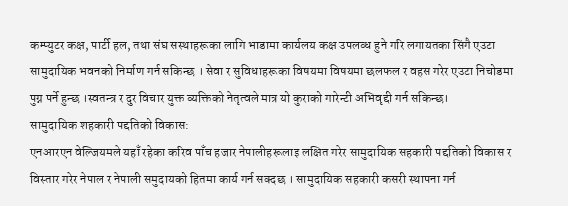कम्प्युटर कक्ष, पार्टी हल, तथा संघ सस्थाहरूका लागि भाडामा कार्यलय कक्ष उपलव्ध हुने गरि लगायतका सिंगै एउटा सामुदायिक भवनको निर्माण गर्न सकिन्छ । सेवा र सुविधाहरूका विषयमा विषयमा छलफल र वहस गरेर एउटा निचोडमा पुग्न पर्ने हुन्छ ।स्वतन्त्र र दुर विचार युक्त व्यक्तिको नेतृत्वले मात्र यो कुराको गारेन्टी अभिवृद्दी गर्न सकिन्छ।
सामुदायिक शहकारी पद्दतिको विकास:
एनआरएन वेल्जियमले यहाँ रहेका करिव पाँच हजार नेपालीहरूलाइ लक्षित गरेर सामुदायिक सहकारी पद्दतिको विकास र विस्तार गरेर नेपाल र नेपाली समुदायको हितमा कार्य गर्न सक्दछ । सामुदायिक सहकारी कसरी स्थापना गर्न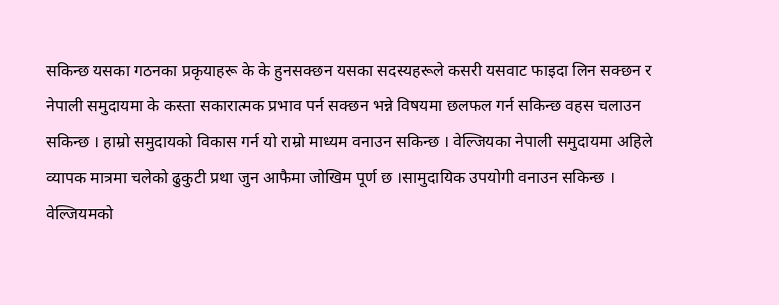सकिन्छ यसका गठनका प्रकृयाहरू के के हुनसक्छन यसका सदस्यहरूले कसरी यसवाट फाइदा लिन सक्छन र नेपाली समुदायमा के कस्ता सकारात्मक प्रभाव पर्न सक्छन भन्ने विषयमा छलफल गर्न सकिन्छ वहस चलाउन सकिन्छ । हाम्रो समुदायको विकास गर्न यो राम्रो माध्यम वनाउन सकिन्छ । वेल्जियका नेपाली समुदायमा अहिले व्यापक मात्रमा चलेको ढुकुटी प्रथा जुन आफैमा जोखिम पूर्ण छ ।सामुदायिक उपयोगी वनाउन सकिन्छ । वेल्जियमको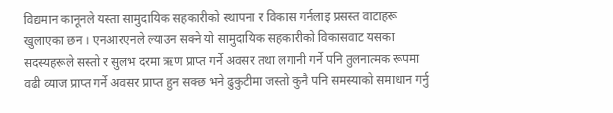विद्यमान कानूनले यस्ता सामुदायिक सहकारीको स्थापना र विकास गर्नलाइ प्रसस्त वाटाहरू खुलाएका छन । एनआरएनले ल्याउन सक्ने यो सामुदायिक सहकारीको विकासवाट यसका सदस्यहरूले सस्तो र सुलभ दरमा ऋण प्राप्त गर्ने अवसर तथा लगानी गर्ने पनि तुलनात्मक रूपमा वढी व्याज प्राप्त गर्ने अवसर प्राप्त हुन सक्छ भने ढुकुटीमा जस्तो कुनै पनि समस्याको समाधान गर्नु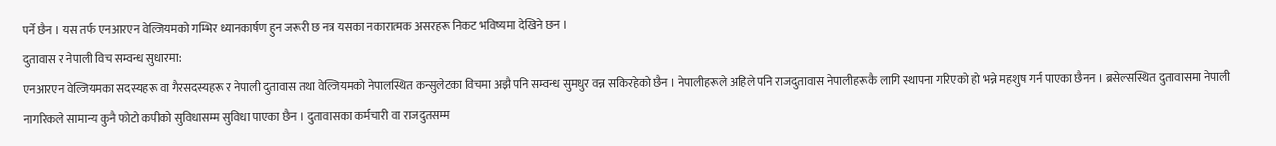पर्ने छैन । यस तर्फ एनआरएन वेल्जियमको गम्भिर ध्यानकार्षण हुन जरूरी छ नत्र यसका नकारात्मक असरहरू निकट भविष्यमा देखिने छन ।
दुतावास र नेपाली विच सम्वन्ध सुधारमा:
एनआरएन वेल्जियमका सदस्यहरू वा गैरसदस्यहरू र नेपाली दुतावास तथा वेल्जियमको नेपालस्थित कन्सुलेटका विचमा अझै पनि सम्वन्ध सुमधुर वन्न सकिरहेको छैन । नेपालीहरूले अहिले पनि राजदुतावास नेपालीहरूकै लागि स्थापना गरिएको हो भन्ने महशुष गर्न पाएका छैनन । ब्रसेल्सस्थित दुतावासमा नेपाली नागरिकले सामान्य कुनै फोटो कपीको सुविधासम्म सुविधा पाएका छैन । दुतावासका कर्मचारी वा राजदुतसम्म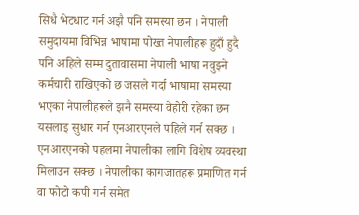सिधै भेटधाट गर्न अझै पनि समस्या छन । नेपाली समुदायमा विभिन्न भाषामा पोख्त नेपालीहरू हुदाँ हुदै पनि अहिले सम्म दुतावासमा नेपाली भाषा नवुझ्ने कर्मचारी राखिएको छ जसले गर्दा भाषामा समस्या भएका नेपालीहरूले झनै समस्या वेहोरी रहेका छन यसलाइ सुधार गर्न एनआरएनले पहिले गर्न सक्छ । एनआरएनको पहलमा नेपालीका लागि विशेष व्यवस्था मिलाउन सक्छ । नेपालीका कागजातहरू प्रमाणित गर्न वा फोटो कपी गर्न समेत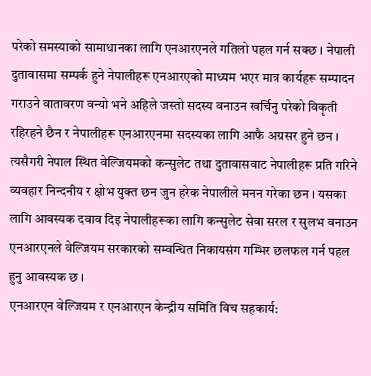परेको समस्याको सामाधानका लागि एनआरएनले गतिलो पहल गर्न सक्छ । नेपाली दुतावासमा सम्पर्क हुने नेपालीहरू एनआरएको माध्यम भएर मात्र कार्यहरू सम्पादन गराउने वातावरण वन्यो भने अहिले जस्तो सदस्य वनाउन खर्चिनु परेको विकृती रहिरहने छैन र नेपालीहरू एनआरएनमा सदस्यका लागि आफै अग्रसर हुने छन ।
त्यसैगरी नेपाल स्थित वेल्जियमको कन्सुलेट तथा दुतावासवाट नेपालीहरू प्रति गरिने व्यवहार निन्दनीय र क्षोभ युक्त छन जुन हरेक नेपालीले मनन गरेका छन । यसका लागि आवस्यक दवाव दिइ नेपालीहरूका लागि कन्सुलेट सेवा सरल र सुलभ वनाउन एनआरएनले वेल्जियम सरकारको सम्वन्धित निकायसंग गम्भिर छलफल गर्न पहल हुनु आवस्यक छ ।
एनआरएन वेल्जियम र एनआरएन केन्द्रीय समिति विच सहकार्य: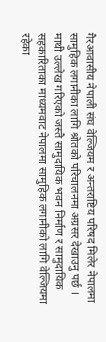गैरआवासीय नेपाली संघ वेल्जियम र अन्तराष्टिय परिषद मिलेर नेपालमा सामुहिक लगानीका लागि श्रोतको परिचालनमा अग्रसर देखाउनु पर्छ । माथी उल्लेख गरिएको जस्तै सामुदायिक भवन निर्माण र सामुदायिक सहकारिताका माध्यमवाट नेपालमा सामुहिक लगानीको लागि वेल्जियमा रहेका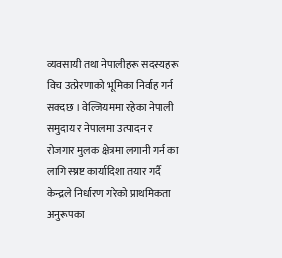व्यवसायी तथा नेपालीहरू सदस्यहरू विच उत्प्रेरणाको भूमिका निर्वाह गर्न सक्दछ । वेल्जियममा रहेका नेपाली समुदाय र नेपालमा उत्पादन र रोजगार मुलक क्षेत्रमा लगानी गर्न का लागि स्ष्रष्ट कार्यादिशा तयार गर्दै केन्द्रले निर्धारण गरेको प्राथमिकता अनुरूपका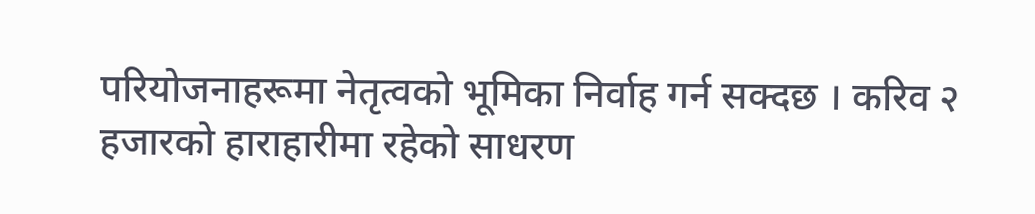परियोजनाहरूमा नेतृत्वको भूमिका निर्वाह गर्न सक्दछ । करिव २ हजारको हाराहारीमा रहेको साधरण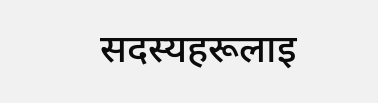सदस्यहरूलाइ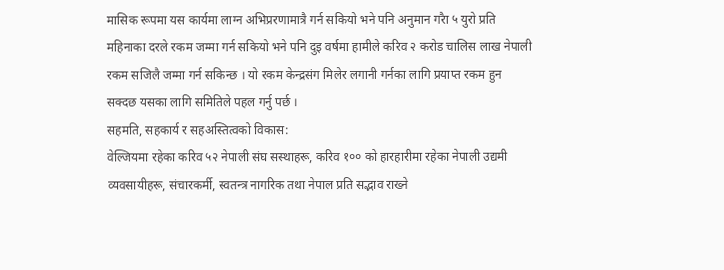मासिक रूपमा यस कार्यमा लाग्न अभिप्ररणामात्रै गर्न सकियो भने पनि अनुमान गरैा ५ युरो प्रति महिनाका दरले रकम जम्मा गर्न सकियो भने पनि दुइ वर्षमा हामीले करिव २ करोड चालिस लाख नेपाली रकम सजिलै जम्मा गर्न सकिन्छ । यो रकम केन्द्रसंग मिलेर लगानी गर्नका लागि प्रयाप्त रकम हुन सक्दछ यसका लागि समितिले पहल गर्नु पर्छ ।
सहमति, सहकार्य र सहअस्तित्वको विकास:
वेल्जियमा रहेका करिव ५२ नेपाली संघ सस्थाहरू, करिव १०० को हारहारीमा रहेका नेपाली उद्यमी व्यवसायीहरू, संचारकर्मी, स्वतन्त्र नागरिक तथा नेपाल प्रति सद्भाव राख्ने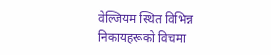वेल्जियम स्थित विभिन्न निकायहरूको विचमा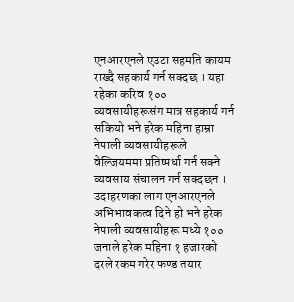एनआरएनले एउटा सहमति कायम राख्दै सहकार्य गर्न सक्दछ । यहा रहेका करिव १०० व्यवसायीहरूसंग मात्र सहकार्य गर्न सकियो भने हरेक महिना हाम्रा नेपाली व्यवसायीहरूले वेल्जियममा प्रतिष्पर्धा गर्न सक्ने व्यवसाय संचालन गर्न सक्दछन । उदाहरणका लाग एनआरएनले अभिभावकत्व दिने हो भने हरेक नेपाली व्यवसायीहरू मध्ये १०० जनाले हरेक महिना १ हजारको दरले रकम गरेर फण्ड तयार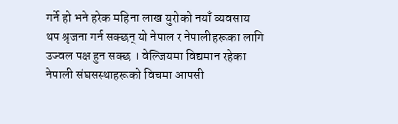गर्ने हो भने हरेक महिना लाख युरोको नयाँ व्यवसाय थप श्रृजना गर्न सक्छन् यो नेपाल र नेपालीहरूका लागि उज्वल पक्ष हुन सक्छ । वेल्जियमा विद्यमान रहेका नेपाली संघसस्थाहरूको विचमा आपसी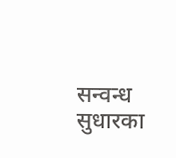सन्वन्ध सुधारका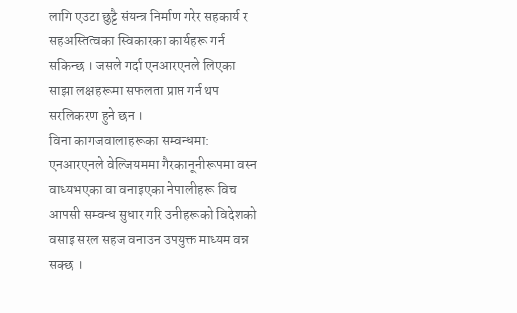लागि एउटा छुट्टै संयन्त्र निर्माण गरेर सहकार्य र सहअस्तित्वका स्विकारका कार्यहरू गर्न सकिन्छ । जसले गर्दा एनआरएनले लिएका साझा लक्षहरूमा सफलता प्राप्त गर्न थप सरलिकरण हुने छन ।
विना कागजवालाहरूका सम्वन्धमा:
एनआरएनले वेल्जियममा गैरकानूनीरूपमा वस्न वाध्यभएका वा वनाइएका नेपालीहरू विच आपसी सम्वन्ध सुधार गरि उनीहरूको विदेशको वसाइ सरल सहज वनाउन उपयुक्त माध्यम वन्न सक्छ ।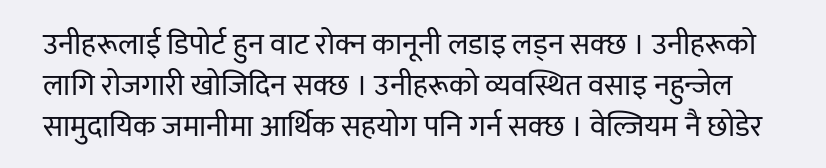उनीहरूलाई डिपोर्ट हुन वाट रोक्न कानूनी लडाइ लड्न सक्छ । उनीहरूको लागि रोजगारी खोजिदिन सक्छ । उनीहरूको व्यवस्थित वसाइ नहुन्जेल सामुदायिक जमानीमा आर्थिक सहयोग पनि गर्न सक्छ । वेल्जियम नै छोडेर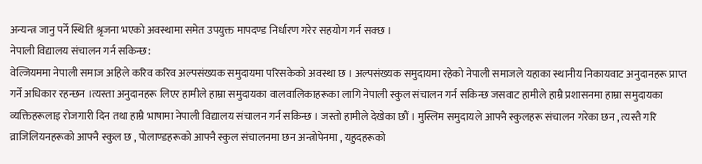अन्यन्त्र जानु पर्ने स्थिति श्रृजना भएको अवस्थामा समेत उपयुक्त मापदण्ड निर्धारण गरेर सहयोग गर्न सक्छ ।
नेपाली विद्यालय संचालन गर्न सकिन्छ:
वेल्जियममा नेपाली समाज अहिले करिव करिव अल्पसंख्यक समुदायमा परिसकेको अवस्था छ । अल्पसंख्यक समुदायमा रहेको नेपाली समाजले यहाका स्थानीय निकायवाट अनुदानहरू प्राप्त गर्ने अधिकार रहन्छन ।त्यस्ता अनुदानहरू लिएर हामीले हाम्रा समुदायका वालवालिकाहरूका लागि नेपाली स्कुल संचालन गर्न सकिन्छ जसवाट हामीले हाम्रै प्रशासनमा हाम्रा समुदायका व्यक्तिहरूलाइ रोजगारी दिन तथा हाम्रै भाषामा नेपाली विद्यालय संचालन गर्न सकिन्छ । जस्तो हामीले देखेका छौं । मुस्लिम समुदायले आफ्नै स्कुलहरू संचालन गरेका छन , त्यस्तै गरि व्राजिलियनहरूको आफ्नै स्कुल छ , पोलाण्डहरूको आफ्नै स्कुल संचालनमा छन अन्त्रोपेनमा , यहुदहरूको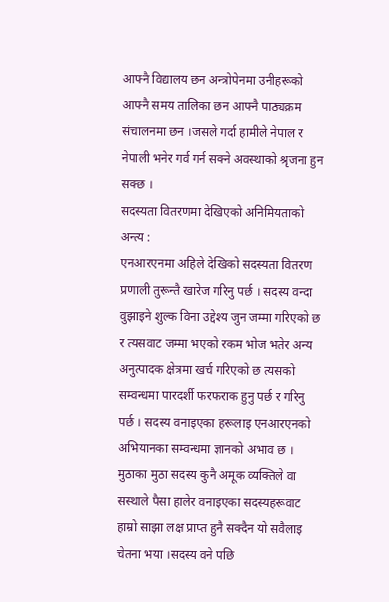आफ्नै विद्यालय छन अन्त्रोपेनमा उनीहरूको आफ्नै समय तालिका छन आफ्नै पाठ्यक्रम संचालनमा छन ।जसले गर्दा हामीले नेपाल र नेपाली भनेर गर्व गर्न सक्ने अवस्थाको श्रृजना हुन सक्छ ।
सदस्यता वितरणमा देखिएको अनिमियताको अन्त्य :
एनआरएनमा अहिले देखिको सदस्यता वितरण प्रणाली तुरून्तै खारेज गरिनु पर्छ । सदस्य वन्दा वुझाइने शुल्क विना उद्देश्य जुन जम्मा गरिएको छ र त्यसवाट जम्मा भएको रकम भोज भतेर अन्य अनुत्पादक क्षेत्रमा खर्च गरिएको छ त्यसको सम्वन्धमा पारदर्शी फरफराक हुनु पर्छ र गरिनु पर्छ । सदस्य वनाइएका हरूलाइ एनआरएनको अभियानका सम्वन्धमा ज्ञानको अभाव छ । मुठाका मुठा सदस्य कुनै अमूक व्यक्तिले वा सस्थाले पैसा हालेर वनाइएका सदस्यहरूवाट हाम्रो साझा लक्ष प्राप्त हुनै सक्दैन यो सवैलाइ चेतना भया ।सदस्य वने पछि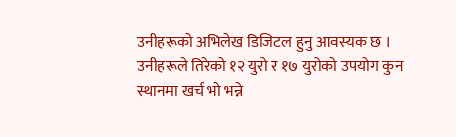उनीहरूको अभिलेख डिजिटल हुनु आवस्यक छ । उनीहरूले तिरेको १२ युरो र १७ युरोको उपयोग कुन स्थानमा खर्च भो भन्ने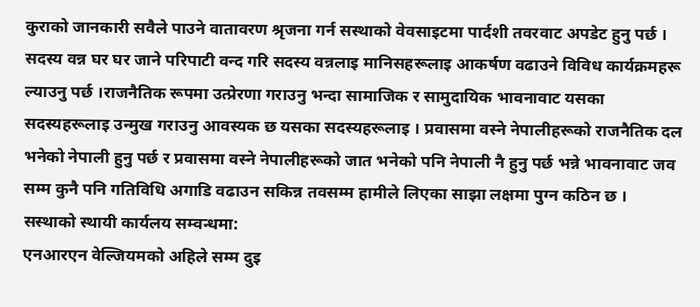कुराको जानकारी सवैले पाउने वातावरण श्रृजना गर्न सस्थाको वेवसाइटमा पार्दशी तवरवाट अपडेट हुनु पर्छ । सदस्य वन्न घर घर जाने परिपाटी वन्द गरि सदस्य वन्नलाइ मानिसहरूलाइ आकर्षण वढाउने विविध कार्यक्रमहरू ल्याउनु पर्छ ।राजनैतिक रूपमा उत्प्रेरणा गराउनु भन्दा सामाजिक र सामुदायिक भावनावाट यसका सदस्यहरूलाइ उन्मुख गराउनु आवस्यक छ यसका सदस्यहरूलाइ । प्रवासमा वस्ने नेपालीहरूको राजनैतिक दल भनेको नेपाली हुनु पर्छ र प्रवासमा वस्ने नेपालीहरूको जात भनेको पनि नेपाली नै हुनु पर्छ भन्ने भावनावाट जव सम्म कुनै पनि गतिविधि अगाडि वढाउन सकिन्न तवसम्म हामीले लिएका साझा लक्षमा पुग्न कठिन छ ।
सस्थाको स्थायी कार्यलय सम्वन्धमा:
एनआरएन वेल्जियमको अहिले सम्म दुइ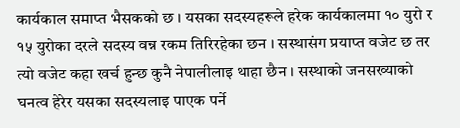कार्यकाल समाप्त भैसकको छ । यसका सदस्यहरूले हरेक कार्यकालमा १० युरो र १५ युरोका दरले सदस्य वन्न रकम तिरिरहेका छन । सस्थासंग प्रयाप्त वजेट छ तर त्यो वजेट कहा खर्च हुन्छ कुनै नेपालीलाइ थाहा छैन । सस्थाको जनसख्याको घनत्व हेरेर यसका सदस्यलाइ पाएक पर्ने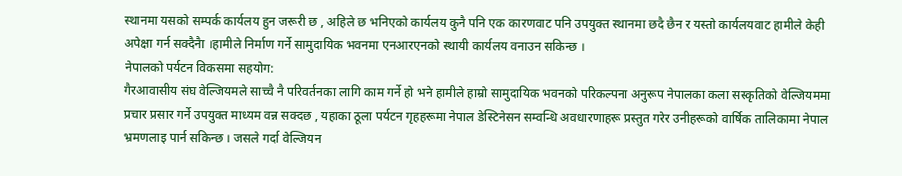स्थानमा यसको सम्पर्क कार्यलय हुन जरूरी छ , अहिले छ भनिएको कार्यलय कुनै पनि एक कारणवाट पनि उपयुक्त स्थानमा छदै छैन र यस्तो कार्यलयवाट हामीले केही अपेक्षा गर्न सक्दैनैा ।हामीले निर्माण गर्ने सामुदायिक भवनमा एनआरएनको स्थायी कार्यलय वनाउन सकिन्छ ।
नेपालको पर्यटन विकसमा सहयोग:
गैरआवासीय संघ वेल्जियमले साच्चै नै परिवर्तनका लागि काम गर्ने हो भने हामीले हाम्रो सामुदायिक भवनको परिकल्पना अनुरूप नेपालका कला सस्कृतिको वेल्जियममा प्रचार प्रसार गर्ने उपयुक्त माध्यम वन्न सक्दछ , यहाका ठूला पर्यटन गृहहरूमा नेपाल डेस्टिनेसन सम्वन्धि अवधारणाहरू प्रस्तुत गरेर उनीहरूको वार्षिक तालिकामा नेपाल भ्रमणलाइ पार्न सकिन्छ । जसले गर्दा वेल्जियन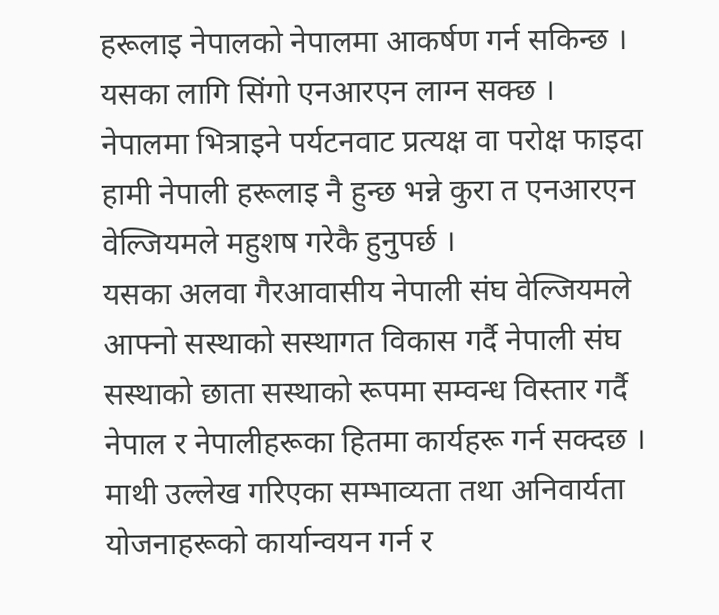हरूलाइ नेपालको नेपालमा आकर्षण गर्न सकिन्छ । यसका लागि सिंगो एनआरएन लाग्न सक्छ । नेपालमा भित्राइने पर्यटनवाट प्रत्यक्ष वा परोक्ष फाइदा हामी नेपाली हरूलाइ नै हुन्छ भन्ने कुरा त एनआरएन वेल्जियमले महुशष गरेकै हुनुपर्छ ।
यसका अलवा गैरआवासीय नेपाली संघ वेल्जियमले आफ्नो सस्थाको सस्थागत विकास गर्दै नेपाली संघ सस्थाको छाता सस्थाको रूपमा सम्वन्ध विस्तार गर्दै नेपाल र नेपालीहरूका हितमा कार्यहरू गर्न सक्दछ ।
माथी उल्लेख गरिएका सम्भाव्यता तथा अनिवार्यता योजनाहरूको कार्यान्वयन गर्न र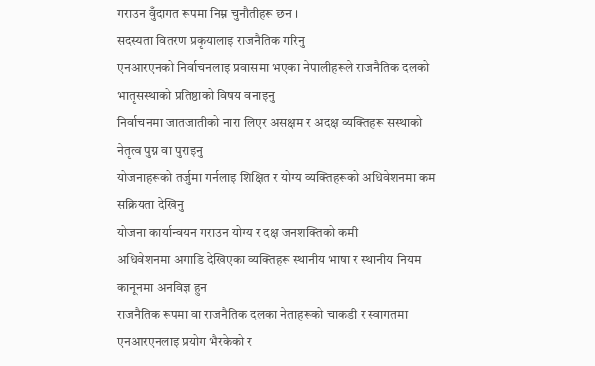गराउन वुँदागत रूपमा निम्न चुनौतीहरू छन ।
सदस्यता वितरण प्रकृयालाइ राजनैतिक गरिनु
एनआरएनको निर्वाचनलाइ प्रवासमा भएका नेपालीहरूले राजनैतिक दलको भातृसस्थाको प्रतिष्ठाको विषय वनाइनु
निर्वाचनमा जातजातीको नारा लिएर असक्षम र अदक्ष व्यक्तिहरू सस्थाको नेतृत्व पुग्न वा पुराइनु
योजनाहरूको तर्जुमा गर्नलाइ शिक्षित र योग्य व्यक्तिहरूको अधिवेशनमा कम सक्रियता देखिनु
योजना कार्यान्वयन गराउन योग्य र दक्ष जनशक्तिको कमी
अधिवेशनमा अगाडि देखिएका व्यक्तिहरू स्थानीय भाषा र स्थानीय नियम कानूनमा अनविज्ञ हुन
राजनैतिक रूपमा वा राजनैतिक दलका नेताहरूको चाकडी र स्वागतमा एनआरएनलाइ प्रयोग भैरकेको र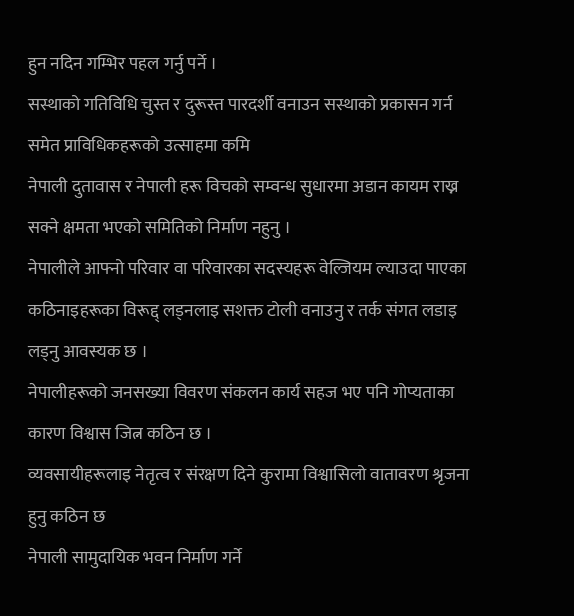हुन नदिन गम्भिर पहल गर्नु पर्ने ।
सस्थाको गतिविधि चुस्त र दुरूस्त पारदर्शी वनाउन सस्थाको प्रकासन गर्न समेत प्राविधिकहरूको उत्साहमा कमि
नेपाली दुतावास र नेपाली हरू विचको सम्वन्ध सुधारमा अडान कायम राख्न सक्ने क्षमता भएको समितिको निर्माण नहुनु ।
नेपालीले आफ्नो परिवार वा परिवारका सदस्यहरू वेल्जियम ल्याउदा पाएका कठिनाइहरूका विरूद्द् लड्नलाइ सशक्त टोली वनाउनु र तर्क संगत लडाइ लड्नु आवस्यक छ ।
नेपालीहरूको जनसख्या विवरण संकलन कार्य सहज भए पनि गोप्यताका कारण विश्वास जित्न कठिन छ ।
व्यवसायीहरूलाइ नेतृत्व र संरक्षण दिने कुरामा विश्वासिलो वातावरण श्रृजना हुनु कठिन छ
नेपाली सामुदायिक भवन निर्माण गर्ने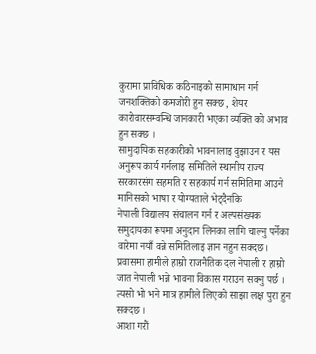कुरामा प्राविधिक कठिनाइको सामाधान गर्न जनशक्तिको कमजोरी हुन सक्छ , शेयर कारोवारसम्वन्धि जानकारी भएका व्यक्ति को अभाव हुन सक्छ ।
सामुदायिक सहकारीको भावनालाइ वुझाउन र यस अनुरूप कार्य गर्नलाइ समितिले स्थानीय राज्य सरकारसंग सहमति र सहकार्य गर्न समितिमा आउने मानिसको भाषा र योग्यताले भेट्दैनकि
नेपाली विद्यालय संचालन गर्न र अल्पसंख्यक समुदायका रूपमा अनुदान लिनका लागि चाल्नु पर्नेका वारेमा नयाँ वन्ने समितिलाइ ज्ञान नहुन सक्दछ।
प्रवासमा हामीले हाम्रो राजनैतिक दल नेपाली र हाम्रो जात नेपाली भन्ने भावना विकास गराउन सक्नु पर्छ । त्यसो भो भने मात्र हामीले लिएको साझा लक्ष पुरा हुन सक्दछ ।
आशा गरौं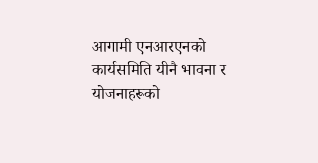आगामी एनआरएनको कार्यसमिति यीनै भावना र योजनाहरूको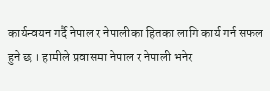कार्यन्वयन गर्दै नेपाल र नेपालीका हितका लागि कार्य गर्न सफल हुने छ । हामीले प्रवासमा नेपाल र नेपाली भनेर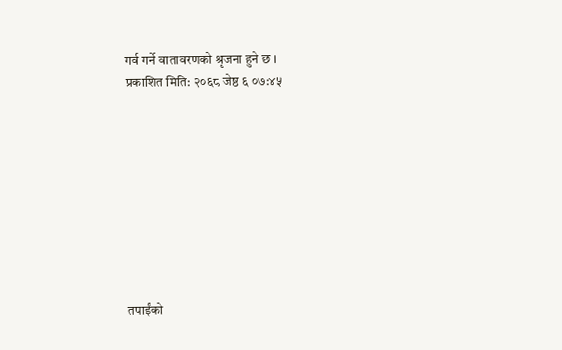गर्व गर्ने वातावरणको श्रृजना हुने छ ।
प्रकाशित मिति: २०६८ जेष्ठ ६ ०७:४५









तपाईंको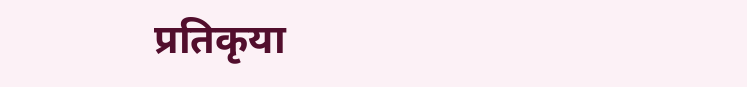प्रतिकृया